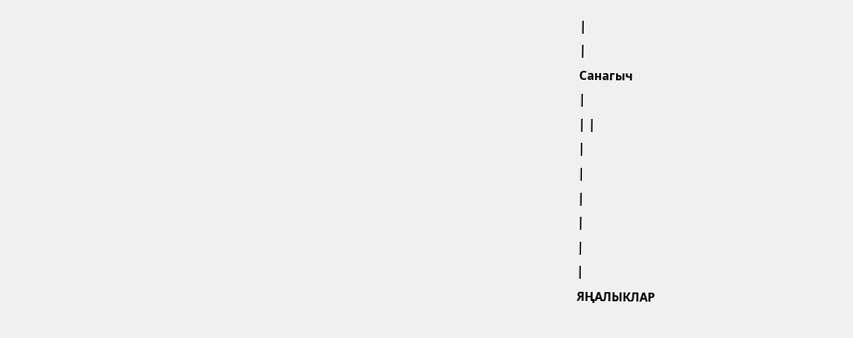|
|
Санагыч
|
| |
|
|
|
|
|
|
ЯҢАЛЫКЛАР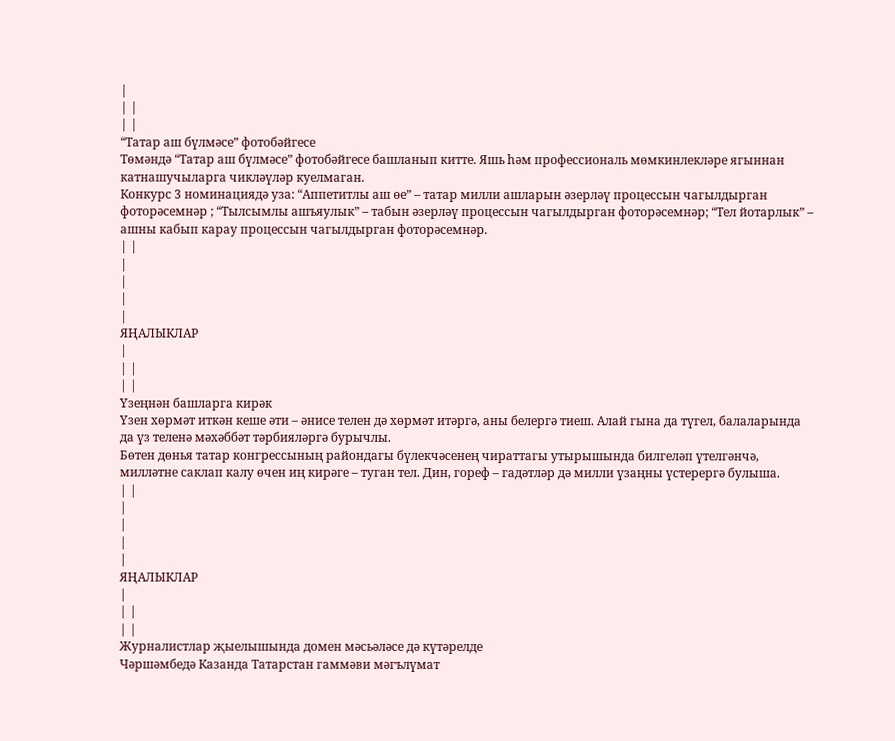|
| |
| |
“Татар аш бүлмәсе” фотобәйгесе
Төмәндә “Татар аш бүлмәсе” фотобәйгесе башланып китте. Яшь һәм профессиональ мөмкинлекләре ягыннан катнашучыларга чикләүләр куелмаган.
Конкурс 3 номинациядә уза: “Аппетитлы аш өе” – татар милли ашларын әзерләү процессын чагылдырган фоторәсемнәр ; “Тылсымлы ашъяулык” – табын әзерләү процессын чагылдырган фоторәсемнәр; “Тел йотарлык” – ашны кабып карау процессын чагылдырган фоторәсемнәр.
| |
|
|
|
|
ЯҢАЛЫКЛАР
|
| |
| |
Үзеңнән башларга кирәк
Үзен хөрмәт иткән кеше әти – әнисе телен дә хөрмәт итәргә, аны белергә тиеш. Алай гына да түгел, балаларында да үз теленә мәхәббәт тәрбияләргә бурычлы.
Бөтен дөнья татар конгрессының райондагы бүлекчәсенең чираттагы утырышында билгеләп үтелгәнчә, милләтне саклап калу өчен иң кирәге – туган тел. Дин, гореф – гадәтләр дә милли үзаңны үстерергә булыша.
| |
|
|
|
|
ЯҢАЛЫКЛАР
|
| |
| |
Журналистлар җыелышында домен мәсьәләсе дә күтәрелде
Чәршәмбедә Казанда Татарстан гаммәви мәгълүмат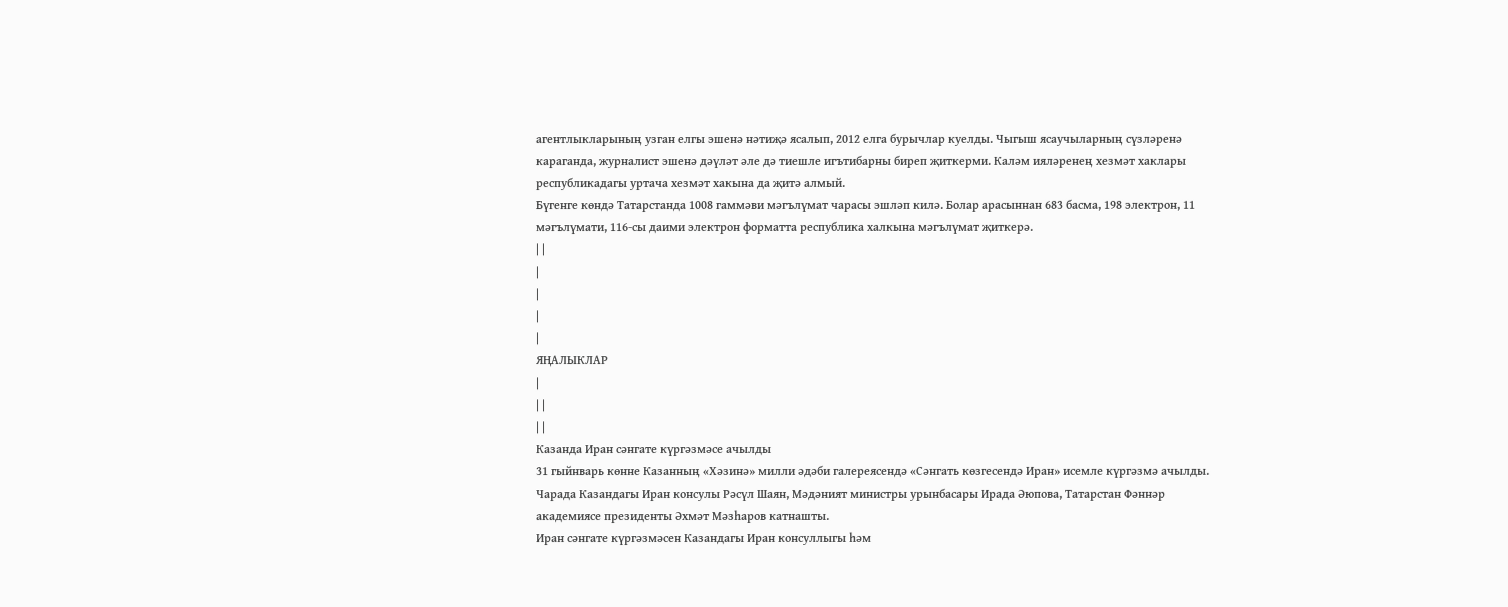агентлыкларының узган елгы эшенә нәтиҗә ясалып, 2012 елга бурычлар куелды. Чыгыш ясаучыларның сүзләренә караганда, журналист эшенә дәүләт әле дә тиешле игътибарны биреп җиткерми. Каләм ияләренең хезмәт хаклары республикадагы уртача хезмәт хакына да җитә алмый.
Бүгенге көндә Татарстанда 1008 гаммәви мәгълүмат чарасы эшләп килә. Болар арасыннан 683 басма, 198 электрон, 11 мәгълүмати, 116-сы даими электрон форматта республика халкына мәгълүмат җиткерә.
| |
|
|
|
|
ЯҢАЛЫКЛАР
|
| |
| |
Казанда Иран сәнгате күргәзмәсе ачылды
31 гыйнварь көнне Казанның «Хәзинә» милли әдәби галереясендә «Сәнгать көзгесендә Иран» исемле күргәзмә ачылды. Чарада Казандагы Иран консулы Рәсүл Шаян, Мәдәният министры урынбасары Ирада Әюпова, Татарстан Фәннәр академиясе президенты Әхмәт Мәзһаров катнашты.
Иран сәнгате күргәзмәсен Казандагы Иран консуллыгы һәм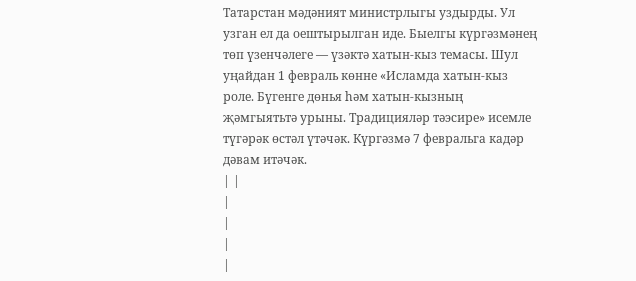Татарстан мәдәният министрлыгы уздырды. Ул узган ел да оештырылган иде. Быелгы күргәзмәнең төп үзенчәлеге — үзәктә хатын-кыз темасы. Шул уңайдан 1 февраль көнне «Исламда хатын-кыз роле. Бүгенге дөнья һәм хатын-кызның җәмгыятьтә урыны. Традицияләр тәэсире» исемле түгәрәк өстәл үтәчәк. Күргәзмә 7 февральга кадәр дәвам итәчәк.
| |
|
|
|
|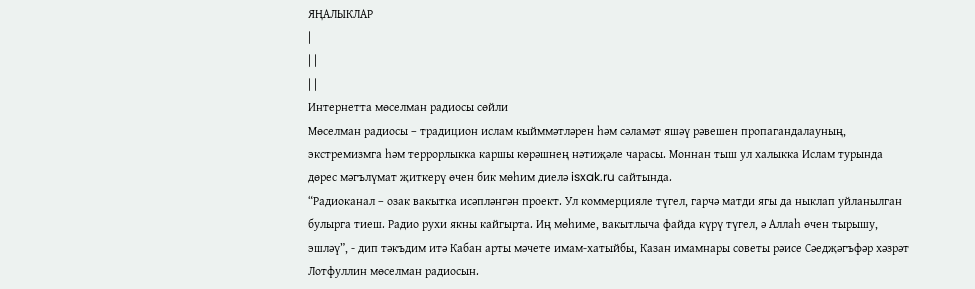ЯҢАЛЫКЛАР
|
| |
| |
Интернетта мөселман радиосы сөйли
Мөселман радиосы – традицион ислам кыйммәтләрен һәм сәламәт яшәү рәвешен пропагандалауның, экстремизмга һәм террорлыкка каршы көрәшнең нәтиҗәле чарасы. Моннан тыш ул халыкка Ислам турында дөрес мәгълүмат җиткерү өчен бик мөһим диелә isxak.ru сайтында.
“Радиоканал – озак вакытка исәпләнгән проект. Ул коммерцияле түгел, гарчә матди ягы да ныклап уйланылган булырга тиеш. Радио рухи якны кайгырта. Иң мөһиме, вакытлыча файда күрү түгел, ә Аллаһ өчен тырышу, эшләү”, - дип тәкъдим итә Кабан арты мәчете имам-хатыйбы, Казан имамнары советы рәисе Сәедҗәгъфәр хәзрәт Лотфуллин мөселман радиосын.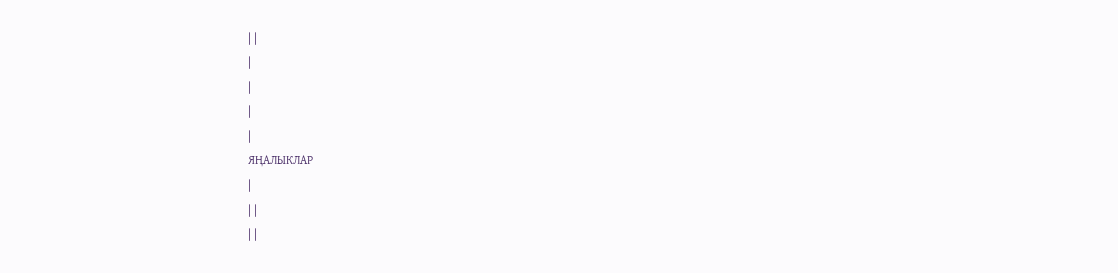| |
|
|
|
|
ЯҢАЛЫКЛАР
|
| |
| |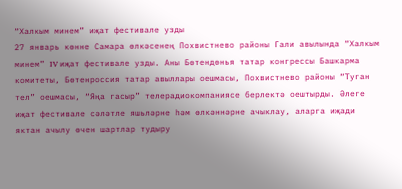“Халкым минем” иҗат фестивале узды
27 январь көнне Самара өлкәсенең Похвистнево районы Гали авылында “Халкым минем” IV иҗат фестивале узды. Аны Бөтендөнья татар конгрессы Башкарма комитеты, Бөтенроссия татар авыллары оешмасы, Похвистнево районы “Туган тел” оешмасы, “Яңа гасыр” телерадиокомпаниясе берлектә оештырды. Әлеге иҗат фестивале сәләтле яшьләрне һәм өлкәннәрне ачыклау, аларга иҗади яктан ачылу өчен шартлар тудыру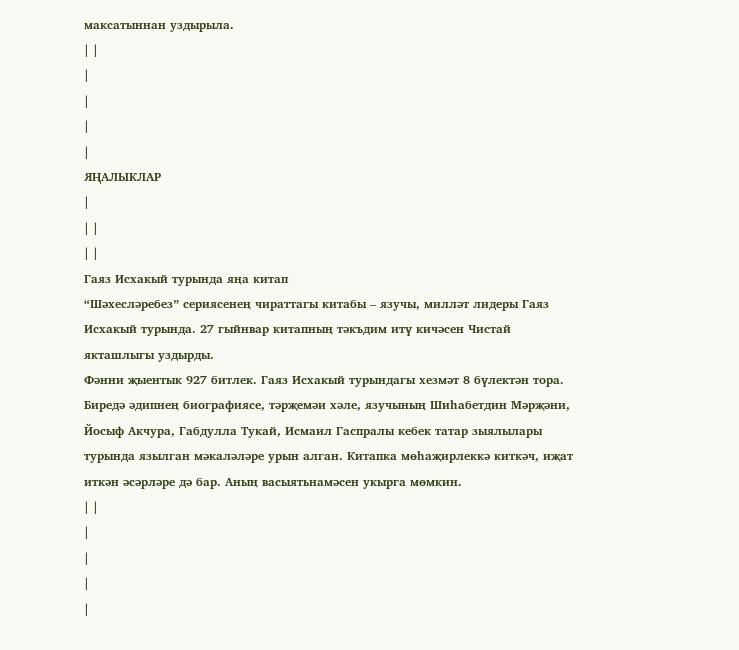максатыннан уздырыла.
| |
|
|
|
|
ЯҢАЛЫКЛАР
|
| |
| |
Гаяз Исхакый турында яңа китап
“Шәхесләребез” сериясенең чираттагы китабы – язучы, милләт лидеры Гаяз Исхакый турында. 27 гыйнвар китапның тәкъдим итү кичәсен Чистай якташлыгы уздырды.
Фәнни җыентык 927 битлек. Гаяз Исхакый турындагы хезмәт 8 бүлектән тора. Биредә әдипнең биографиясе, тәрҗемәи хәле, язучының Шиһабетдин Мәрҗәни, Йосыф Акчура, Габдулла Тукай, Исмаил Гаспралы кебек татар зыялылары турында язылган мәкаләләре урын алган. Китапка мөһаҗирлеккә киткәч, иҗат иткән әсәрләре дә бар. Аның васыятьнамәсен укырга мөмкин.
| |
|
|
|
|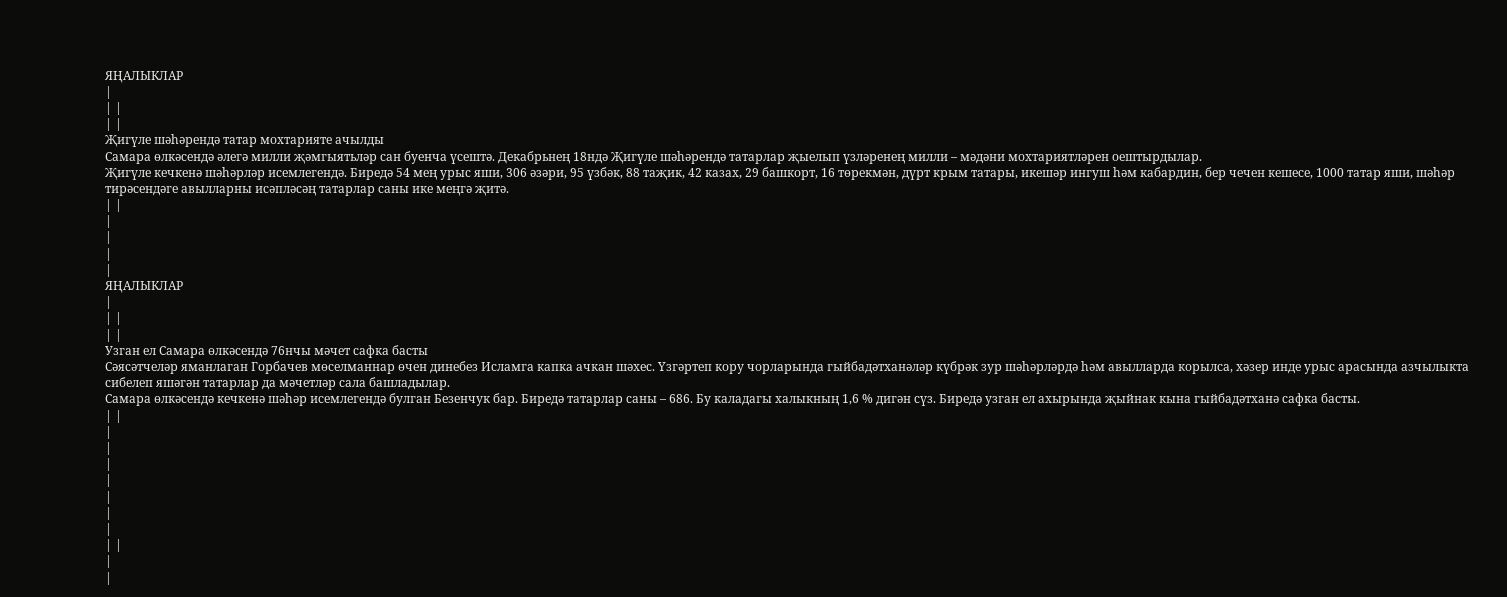ЯҢАЛЫКЛАР
|
| |
| |
Җигүле шәһәрендә татар мохтарияте ачылды
Самара өлкәсендә әлегә милли җәмгыятьләр сан буенча үсештә. Декабрьнең 18ндә Җигүле шәһәрендә татарлар җыелып үзләренең милли – мәдәни мохтариятләрен оештырдылар.
Җигүле кечкенә шәһәрләр исемлегендә. Биредә 54 мең урыс яши, 306 әзәри, 95 үзбәк, 88 таҗик, 42 казах, 29 башкорт, 16 төрекмән, дүрт крым татары, икешәр ингуш һәм кабардин, бер чечен кешесе, 1000 татар яши, шәһәр тирәсендәге авылларны исәпләсәң татарлар саны ике меңгә җитә.
| |
|
|
|
|
ЯҢАЛЫКЛАР
|
| |
| |
Узган ел Самара өлкәсендә 76нчы мәчет сафка басты
Сәясәтчеләр яманлаган Горбачев мөселманнар өчен динебез Исламга капка ачкан шәхес. Үзгәртеп кору чорларында гыйбадәтханәләр күбрәк зур шәһәрләрдә һәм авылларда корылса, хәзер инде урыс арасында азчылыкта сибелеп яшәгән татарлар да мәчетләр сала башладылар.
Самара өлкәсендә кечкенә шәһәр исемлегендә булган Безенчук бар. Биредә татарлар саны – 686. Бу каладагы халыкның 1,6 % дигән сүз. Биредә узган ел ахырында җыйнак кына гыйбадәтханә сафка басты.
| |
|
|
|
|
|
|
|
| |
|
|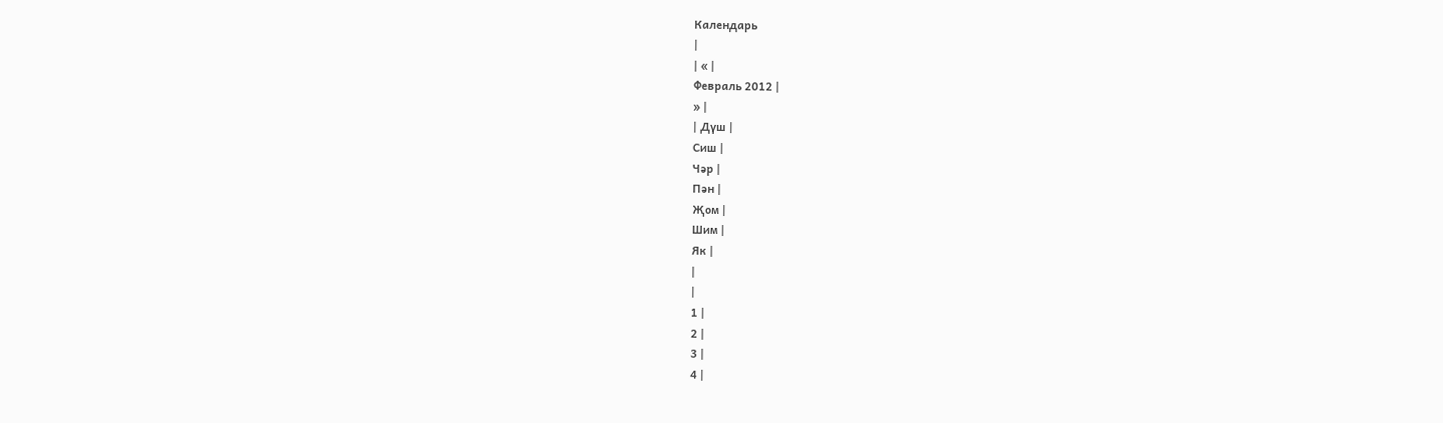Календарь
|
| « |
Февраль 2012 |
» |
| Дүш |
Сиш |
Чәр |
Пән |
Җом |
Шим |
Як |
|
|
1 |
2 |
3 |
4 |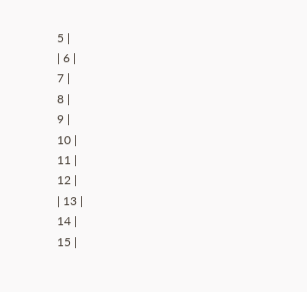5 |
| 6 |
7 |
8 |
9 |
10 |
11 |
12 |
| 13 |
14 |
15 |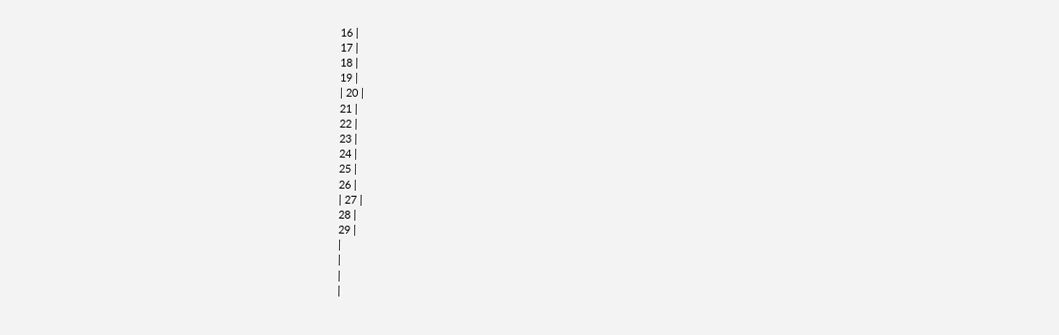16 |
17 |
18 |
19 |
| 20 |
21 |
22 |
23 |
24 |
25 |
26 |
| 27 |
28 |
29 |
|
|
|
|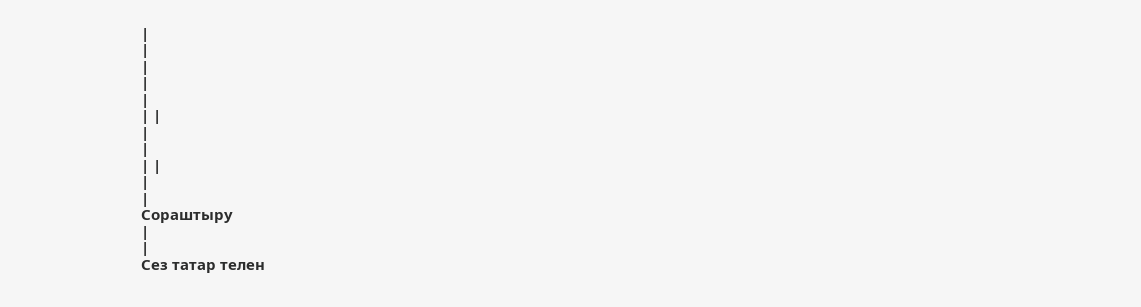|
|
|
|
|
| |
|
|
| |
|
|
Сораштыру
|
|
Сез татар телен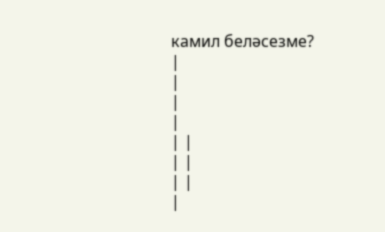камил беләсезме?
|
|
|
|
| |
| |
| |
|